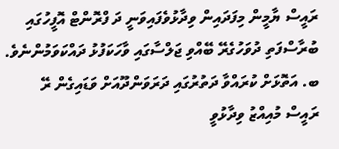ރައީސް ޔާމީން މިފަދައިން ވިދާޅުވެފައިވަނީ ދަ ފްރޮންޓް އޮފީހުގައި ބުރާސްފަތި ދުވަހުގެރޭ ބޭއްވި ޖަލްސާގައި ވާހަކަފުޅު ދައްކަވަމުންނެވެ.
ބ. އަތޮޅަށް ކުރައްވާ ދަތުރުގައި ދަރަވަންދޫއަށް ވަޑައިގެން ރޭ ރައީސް މުއިއްޒު ވިދާޅުވީ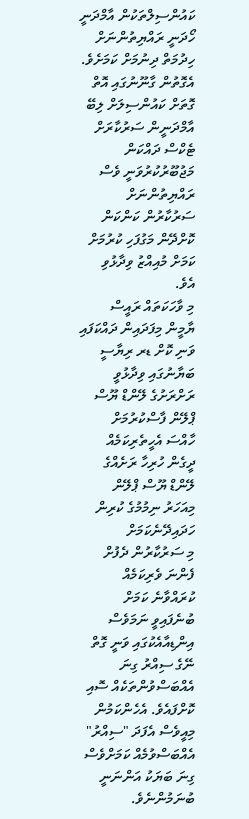ކައުންސިލްތަކުން އާމްދަނީ ހޯދަނީ ރައްޔިތުންނަށް ހިދުމަތް ދިނުމަށް ކަމަށެވެ. އެގޮތުން ގާނޫނުގައި އޮތް ގޮތަށް ކައުންސިލަށް ލިބޭ އާމްދަނީން ސަރުކާރަށް ޓެކްސް ދައްކަން މަޖުބޫރުކުރުވަނީ ވެސް ރައްޔިތުންނަށް ސަރުކާރުން ކަންކަން ކޮށްދޭން މަގުފަހި ކުރުމަށް ކަމަށް މުއިއްޒު ވިދާޅުވި އެވެ.
މި ވާހަކަތައް ރައީސް ޔާމީން މިފަދައިން ދައްކަފައި ވަނި ކޮށް ޑރ ރިޔާސީ ބަޔާނުގައި ވިދާޅުވީ ރަށްރަށުގެ ލޭންޑް ޔޫސް ޕްލޭން ފާސްކުރުމަށް ހާއްސަ އެހީތެރިކަމެއް ދީގެން ހުރިހާ ރަށެއްގެ ލޭންޑް ޔޫސް ޕްލޭން މިއަހަރު ނިމުމުގެ ކުރިން ހަދައިދޭނެކަމަށް
މި ސަރުކާރުން ދެފުށް ފެންނަ ވެރިކަމެއް ކުރައްވާނެ ކަމަށް ބުނެފައިވީ ނަމަވެސް އިންޑިއާއެކުގައި ވަނީ ގޮތް ނޭގެ ސިއްރު ގިނަ އެއްބަސްވުންތަކެއް ސޮއި ކޮށްފައެވެ. އެހެންކަމުން މިއީވެސް އެފަދަ "ސިއްރު" އެއްބަސްވުމެއް ކަމަށްވެސް ގިނަ ބަޔަކު އަންނަނީ ބުނަމުންނެވެ.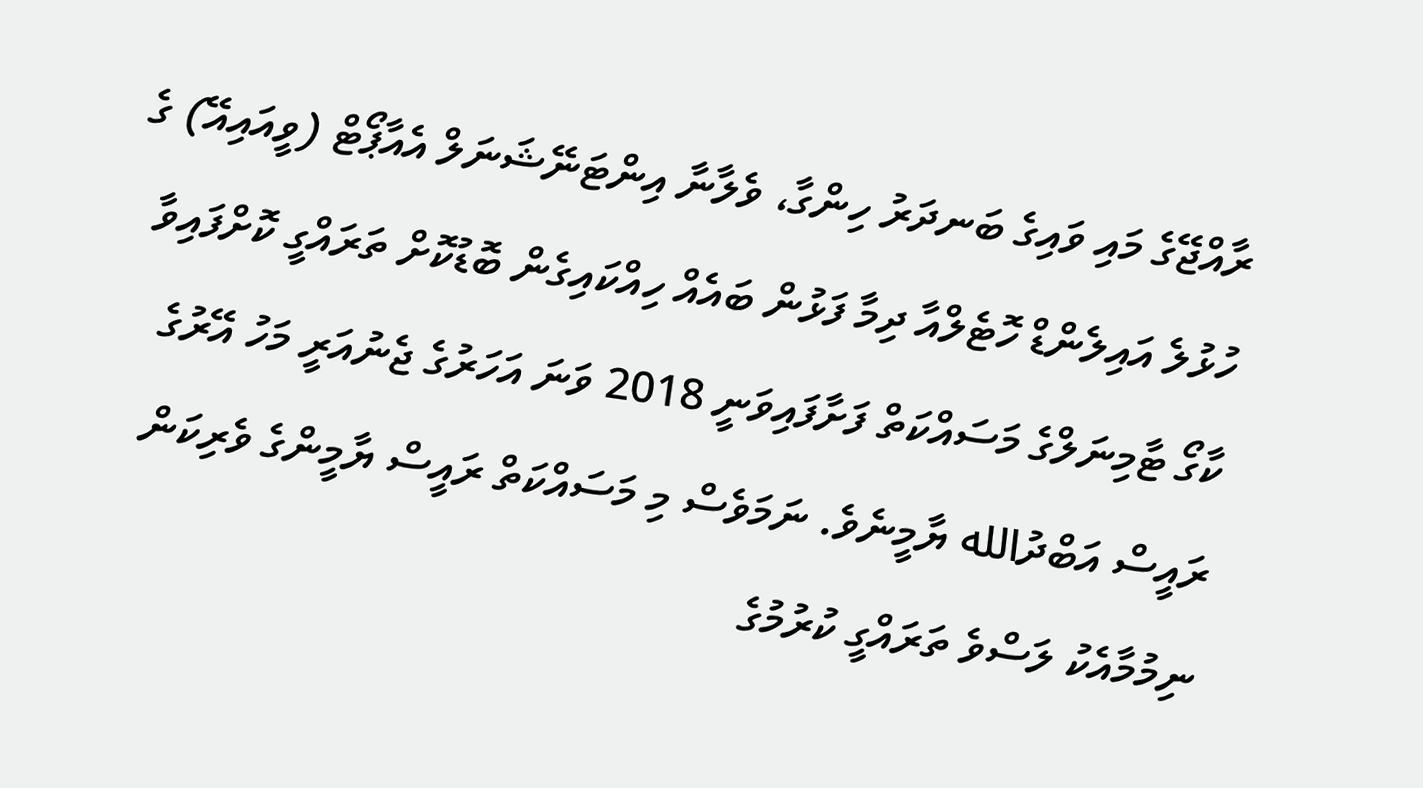ރާއްޖޭގެ މައި ވައިގެ ބަނދަރު ހިންގާ، ވެލާނާ އިންޓަނޭޝަނަލް އެއާޕޯޓް (ވީއައިއޭ) ގެ ހުޅުލެ އައިލެންޑް ހޮޓެލްއާ ދިމާ ފަޅުން ބައެއް ހިއްކައިގެން ބޮޑުކޮށް ތަރައްގީ ކޮށްފައިވާ ކާގޯ ޓާމިނަލްގެ މަސައްކަތް ފަށާފައިވަނީ 2018 ވަނަ އަހަރުގެ ޖެނުއަރީ މަހު އޭރުގެ ރައީސް އަބްދުالله ޔާމީނެވެ. ނަމަވެސް މި މަސައްކަތް ރައީސް ޔާމީންގެ ވެރިކަން ނިމުމާއެކު ލަސްވެ ތަރައްގީ ކުރުމުގެ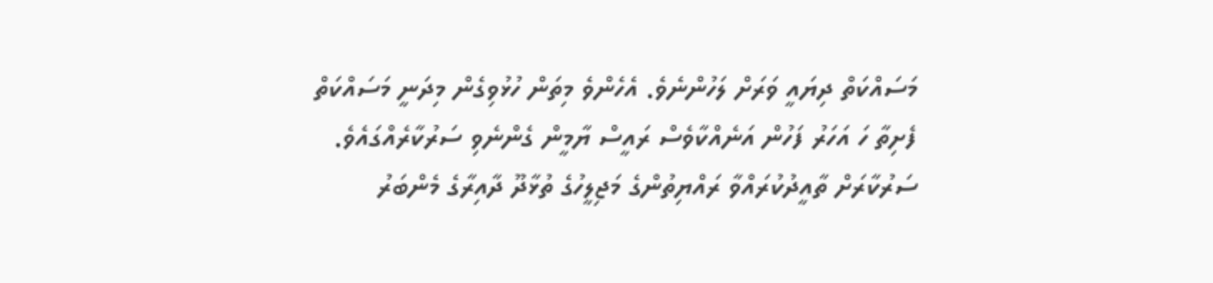މަސައްކަތް ދިޔައީ ވަރަށް ލަހުންނެވެ. އެހެންވެ މިތަން ހުޅުވިގެން މިދަނީ މަސައްކަތް ފެށިތާ ހަ އަހަރު ފަހުން އަނެއްކާވެސް ރައީސް ޔާމީން ގެންނެވި ސަރުކާރެއްގައެވެ.
ސަރުކާރަށް ތާއީދުކުރައްވާ ރައްޔިތުންގެ މަޖިލީހުގެ ތުޅާދޫ ދާއިރާގެ މެންބަރު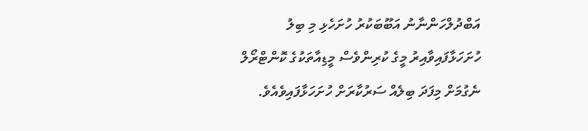އަބްދުލްހަންނާނު އަބޫބަކުރު ހުށަހެޅި މި ބިލު ހުށަހަޅާފައިވާއިރު މީގެ ކުރިންވެސް މީޑިއާތަކުގެ ކޮންޓްރޯލް ނެގުމަށް މިފަދަ ބިލެއް ސަރުކާރަށް ހުށަހަޅާފައިވެއެވެ.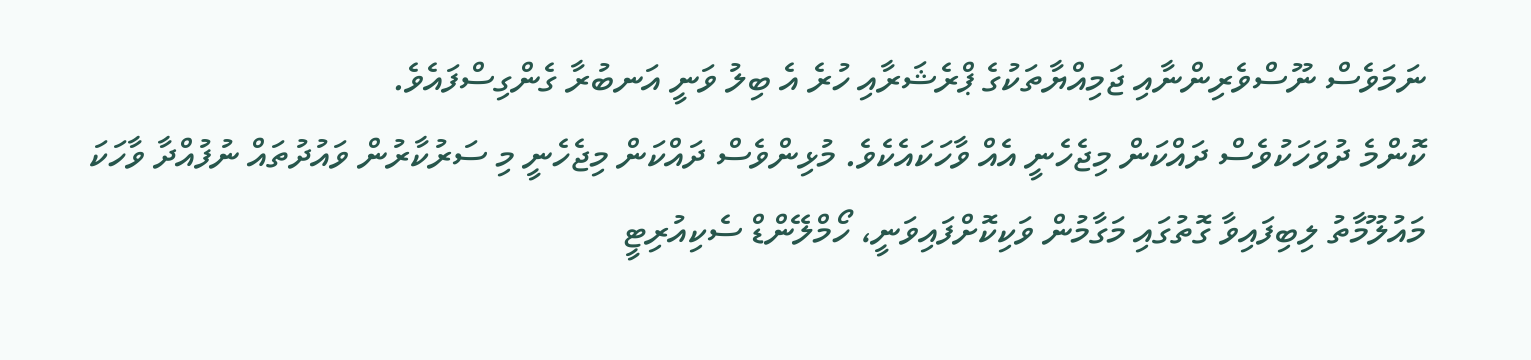ނަމަވެސް ނޫސްވެރިންނާއި ޖަމިއްޔާތަކުގެ ޕްރެޝަރާއި ހުރެ އެ ބިލު ވަނީ އަނބުރާ ގެންގިސްފައެވެ.
ކޮންމެ ދުވަހަކުވެސް ދައްކަން މިޖެހެނީ އެއް ވާހަކައެކެވެ. މުޅިންވެސް ދައްކަން މިޖެހެނީ މި ސަރުކާރުން ވައުދުތައް ނުފުއްދާ ވާހަކަ
މައުލޫމާތު ލިބިފައިވާ ގޮތުގައި މަގާމުން ވަކިކޮށްފައިވަނީ، ހޯމްލޭންޑް ސެކިއުރިޓީ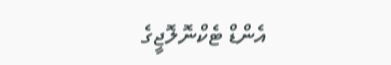އެންޑް ޓެކްނޮލޮޖީގެ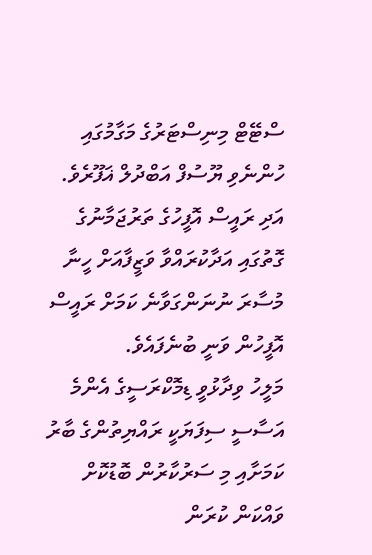ސްޓޭޓް މިނިސްޓަރުގެ މަގާމުގައި ހުންނެވި ޔޫސުފް އަބްދުލް ޣަފޫރެވެ.
އަދި ރައީސް އޮފީހުގެ ތަރުޖަމާނުގެ ގޮތުގައި އަދާކުރައްވާ ވަޒީފާއަށް ހީނާ މުސާރަ ނުނަންގަވާނެ ކަމަށް ރައީސް އޮފީހުން ވަނީ ބުނެފައެވެ.
މަލީހު ވިދާޅުވީ ޑިމޮކްރަސީގެ އެންމެ އަސާސީ ސިފަޔަކީ ރައްޔިތުންގެ ބާރު ކަމަށާއި މި ސަރުކާރުން ބޮޑުކޮށް ވައްކަން ކުރަން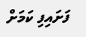ފަށައިފި ކަމަށް